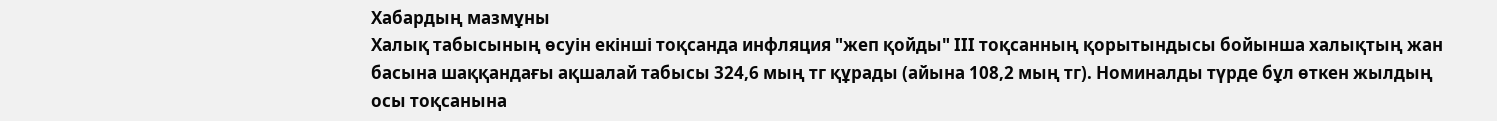Хабардың мазмұны
Халық табысының өсуін екінші тоқсанда инфляция "жеп қойды" III тоқсанның қорытындысы бойынша халықтың жан басына шаққандағы ақшалай табысы 324,6 мың тг құрады (айына 108,2 мың тг). Номиналды түрде бұл өткен жылдың осы тоқсанына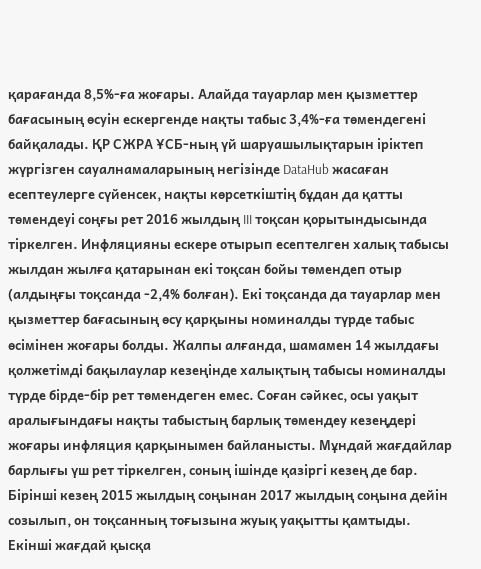қарағанда 8,5%-ға жоғары. Алайда тауарлар мен қызметтер бағасының өсуін ескергенде нақты табыс 3,4%-ға төмендегені байқалады. ҚР СЖРА ҰСБ-ның үй шаруашылықтарын іріктеп жүргізген сауалнамаларының негізінде DataHub жасаған есептеулерге сүйенсек, нақты көрсеткіштің бұдан да қатты төмендеуі соңғы рет 2016 жылдың III тоқсан қорытындысында тіркелген. Инфляцияны ескере отырып есептелген халық табысы жылдан жылға қатарынан екі тоқсан бойы төмендеп отыр (алдыңғы тоқсанда -2,4% болған). Екі тоқсанда да тауарлар мен қызметтер бағасының өсу қарқыны номиналды түрде табыс өсімінен жоғары болды. Жалпы алғанда, шамамен 14 жылдағы қолжетімді бақылаулар кезеңінде халықтың табысы номиналды түрде бірде-бір рет төмендеген емес. Соған сәйкес, осы уақыт аралығындағы нақты табыстың барлық төмендеу кезеңдері жоғары инфляция қарқынымен байланысты. Мұндай жағдайлар барлығы үш рет тіркелген, соның ішінде қазіргі кезең де бар. Бірінші кезең 2015 жылдың соңынан 2017 жылдың соңына дейін созылып, он тоқсанның тоғызына жуық уақытты қамтыды. Екінші жағдай қысқа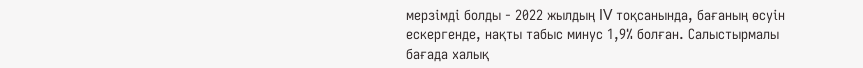мерзімді болды - 2022 жылдың IV тоқсанында, бағаның өсуін ескергенде, нақты табыс минус 1,9% болған. Салыстырмалы бағада халық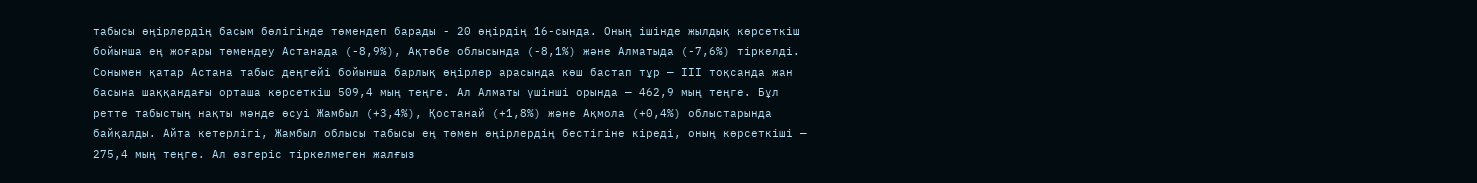табысы өңірлердің басым бөлігінде төмендеп барады - 20 өңірдің 16-сында. Оның ішінде жылдық көрсеткіш бойынша ең жоғары төмендеу Астанада (-8,9%), Ақтөбе облысында (-8,1%) және Алматыда (-7,6%) тіркелді. Сонымен қатар Астана табыс деңгейі бойынша барлық өңірлер арасында көш бастап тұр — III тоқсанда жан басына шаққандағы орташа көрсеткіш 509,4 мың теңге. Ал Алматы үшінші орында — 462,9 мың теңге. Бұл ретте табыстың нақты мәнде өсуі Жамбыл (+3,4%), Қостанай (+1,8%) және Ақмола (+0,4%) облыстарында байқалды. Айта кетерлігі, Жамбыл облысы табысы ең төмен өңірлердің бестігіне кіреді, оның көрсеткіші — 275,4 мың теңге. Ал өзгеріс тіркелмеген жалғыз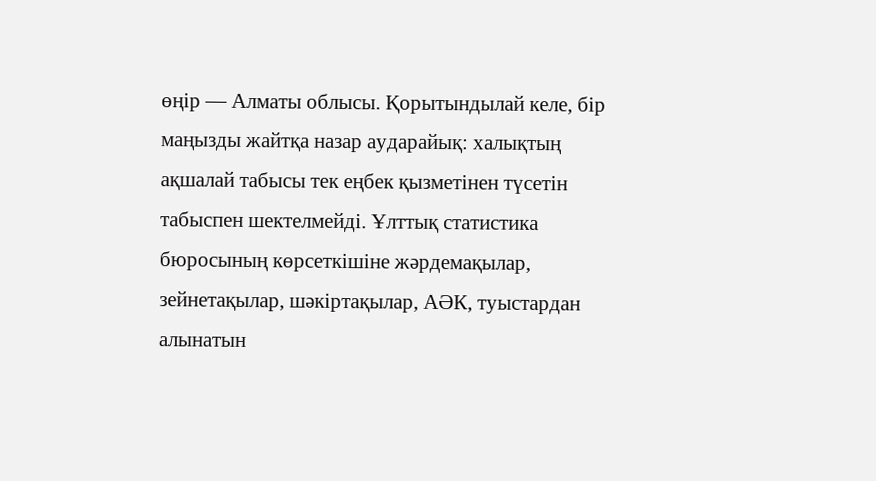өңір — Алматы облысы. Қорытындылай келе, бір маңызды жайтқа назар аударайық: халықтың ақшалай табысы тек еңбек қызметінен түсетін табыспен шектелмейді. Ұлттық статистика бюросының көрсеткішіне жәрдемақылар, зейнетақылар, шәкіртақылар, АӘК, туыстардан алынатын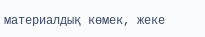материалдық көмек, жеке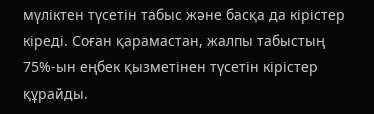мүліктен түсетін табыс және басқа да кірістер кіреді. Соған қарамастан, жалпы табыстың 75%-ын еңбек қызметінен түсетін кірістер құрайды.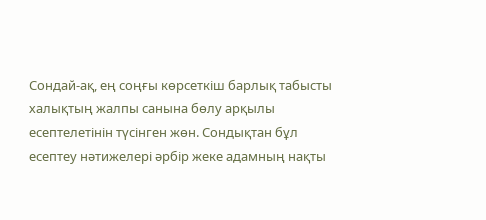Сондай-ақ, ең соңғы көрсеткіш барлық табысты халықтың жалпы санына бөлу арқылы есептелетінін түсінген жөн. Сондықтан бұл есептеу нәтижелері әрбір жеке адамның нақты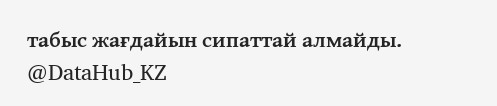табыс жағдайын сипаттай алмайды. @DataHub_KZ